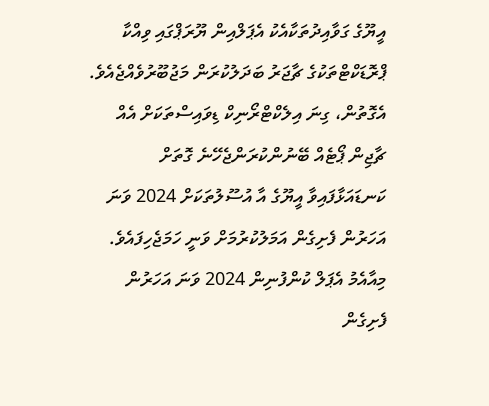އީޔޫގެ ގަވާއިދުތަކާއެކު އެޕަލްއިން ޔޫރަޕްގައި ވިއްކާ ޕްރޮޑަކްޓްތަކުގެ ޗާޖަރު ބަދަލުކުރަން މަޖުބޫރުވެއްޖެއެވެ.
އެގޮތުން، ގިނަ އިލެކްޓްރޯނިކް ޑިވައިސްތަކަށް އެއް ޗާޖިން ޕޯޓެއް ބޭނުންކުރަންޖެހޭނެ ގޮތަށް ކަނޑައަޅާފައިވާ އީޔޫގެ އާ އުސޫލުތަކަށް 2024 ވަނަ އަހަރުން ފެށިގެން އަމަލުކުރުމަށް ވަނީ ހަމަޖެހިފައެވެ. މިއާއެމު އެޕަލް ކުންފުނިން 2024 ވަނަ އަހަރުން ފެށިގެން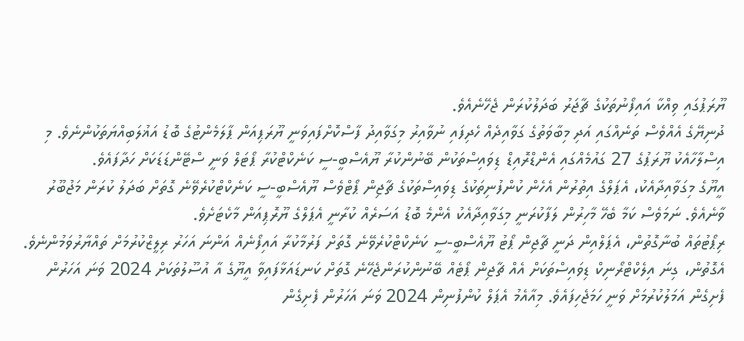ޔޫރަޕުގައި ވިއްކާ އައިފޯނުތަކުގެ ޗާޖަރު ބަދަލުކުރަން ޖެހޭނެއެވެ.
ދުނިޔޭގެ އެއްވެސް ތަނެއްގައި އަދި މިބާވަތުގެ ގަވާއިދެއް ހެދިފައި ނުވާއިރު މިގަވާއިދު ފާސްކޮށްފައިވަނީ ޔޫރަޕިއަން ޕާލަމެންޓުގެ ބޮޑު އަޣުލަބިއްޔަތަކުންނެވެ. މި އިސްލާހާއެކު ޔޫރަޕުގެ 27 ގައުމެއްގައި އެންޑްރޮއިޑް ޑިވައިސްތަކުން ބޭނުންކުރާ ޔޫއެސްބީ-ސީ ކަނެކްޓްކުރާ ޕޯޓަލް ވަނީ ސްޓޭންޑަޑަކަށް ހަދާފައެވެ.
އީޔޫގެ މިގަވާއިދާއެކު، އެޕަލްގެ އިތުރުން އެހެން ކުންފުނިތަކުގެ ޑިވައިސްތަކުގެ ޗާޖިން ޕޯޓްވެސް ޔޫއެސްބީ-ސީ ކަނެކްޓްކުރެވޭނެ ގޮތަށް ބަދަލު ކުރަން މަޖުބޫރު ވާނެއެވެ. ނަމަވެސް ކަމާ ބެހޭ މާހިރުން ލަފާކުރަނީ މިގަވާއިދާއެކު އެންމެ ބޮޑު އަސަރެއް ކުރާނީ އެޕަލްގެ ޔޫރޮޕިއަން މާކެޓަށެވެ.
ރިޕޯޓުތައް ބުނާގޮތުން، އެޕަލްއިން ދަނީ ޗާޖިން ޕޯޓު ޔޫއެސްބީ-ސީ ކަނެކްޓްކުރެވޭނެ ގޮތަށް ފަރުމާކުރާ އައިފޯނެއް އަންނަ އަހަރު ރިލީޒްކުރުމަށް ތައްޔާރުވަމުންނެވެ.
އެގޮތުން، ގިނަ އިލެކްޓްރޯނިކް ޑިވައިސްތަކަށް އެއް ޗާޖިން ޕޯޓެއް ބޭނުންކުރަންޖެހޭނެ ގޮތަށް ކަނޑައަޅާފައިވާ އީޔޫގެ އާ އުސޫލުތަކަށް 2024 ވަނަ އަހަރުން ފެށިގެން އަމަލުކުރުމަށް ވަނީ ހަމަޖެހިފައެވެ. މިއާއެމު އެޕަލް ކުންފުނިން 2024 ވަނަ އަހަރުން ފެށިގެން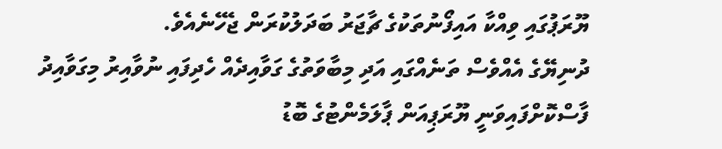ޔޫރަޕުގައި ވިއްކާ އައިފޯނުތަކުގެ ޗާޖަރު ބަދަލުކުރަން ޖެހޭނެއެވެ.
ދުނިޔޭގެ އެއްވެސް ތަނެއްގައި އަދި މިބާވަތުގެ ގަވާއިދެއް ހެދިފައި ނުވާއިރު މިގަވާއިދު ފާސްކޮށްފައިވަނީ ޔޫރަޕިއަން ޕާލަމެންޓުގެ ބޮޑު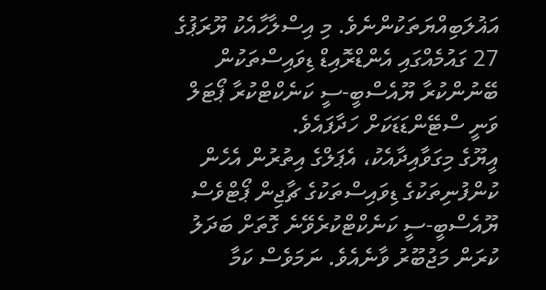އަޣުލަބިއްޔަތަކުންނެވެ. މި އިސްލާހާއެކު ޔޫރަޕުގެ 27 ގައުމެއްގައި އެންޑްރޮއިޑް ޑިވައިސްތަކުން ބޭނުންކުރާ ޔޫއެސްބީ-ސީ ކަނެކްޓްކުރާ ޕޯޓަލް ވަނީ ސްޓޭންޑަޑަކަށް ހަދާފައެވެ.
އީޔޫގެ މިގަވާއިދާއެކު، އެޕަލްގެ އިތުރުން އެހެން ކުންފުނިތަކުގެ ޑިވައިސްތަކުގެ ޗާޖިން ޕޯޓްވެސް ޔޫއެސްބީ-ސީ ކަނެކްޓްކުރެވޭނެ ގޮތަށް ބަދަލު ކުރަން މަޖުބޫރު ވާނެއެވެ. ނަމަވެސް ކަމާ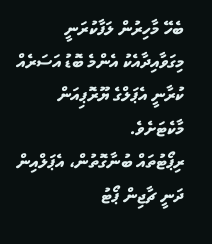ބެހޭ މާހިރުން ލަފާކުރަނީ މިގަވާއިދާއެކު އެންމެ ބޮޑު އަސަރެއް ކުރާނީ އެޕަލްގެ ޔޫރޮޕިއަން މާކެޓަށެވެ.
ރިޕޯޓުތައް ބުނާގޮތުން، އެޕަލްއިން ދަނީ ޗާޖިން ޕޯޓު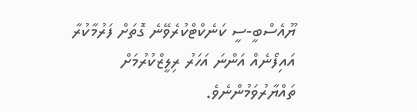ޔޫއެސްބީ-ސީ ކަނެކްޓްކުރެވޭނެ ގޮތަށް ފަރުމާކުރާ އައިފޯނެއް އަންނަ އަހަރު ރިލީޒްކުރުމަށް ތައްޔާރުވަމުންނެވެ.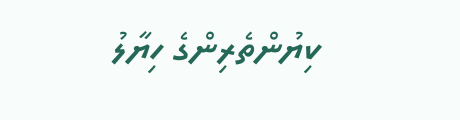ކިޔުންތެރިންގެ ހިޔާލު